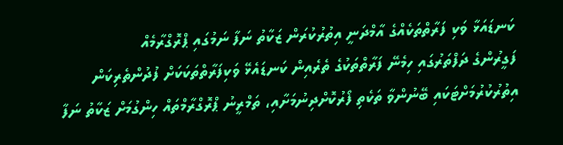ކަނޑައަޅާ ވަކި ފަރާތްތަކެއްގެ އާމްދަނީ އިތުރުކުރަން ޒަކާތު ނަފާ ނަމުގައި ޕްރޮގްރާމެއް
ފަގީރުންގެ ދަފްތަރުގައި ހިމެނޭ ފަރާތްތަކުގެ ތެރެއިން ކަނޑައެޅޭ ވަކިފަރާތްތަކަކަށް ފުދުންތެރިކަން އިތުރުކުރުމަށްޓަކައި ބޭނުންވާ ތަކެތި ފޯރުކޮށްދިނުމަށާއި، ތަމްރީނު ޕްރޮގްރާމްތައް ހިންގުމަށް ޒަކާތު ނަފާ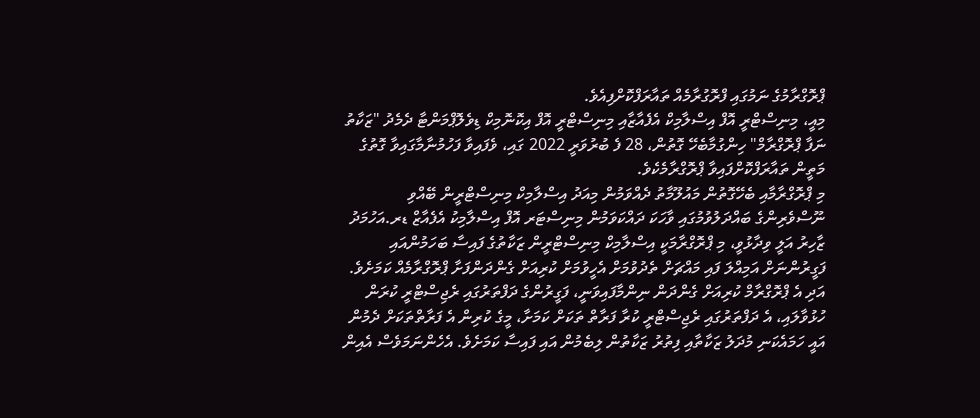ޕްރޮގްރާމުގެ ނަމުގައި ފްރޮގުރާމެއް ތައާރަފްކޮށްފިއެވެ.
މިއީ، މިނިސްޓްރީ އޮފް އިސްލާމިކް އެފެއާޒާއި މިނިސްޓްރީ އޮފް އިކޮނޮމިކް ޑިވެލޮޕްމަންޓާ ދެމެދު "ޒަކާތު ނަފާ ޕްރޮގްރާމް" ހިންގުމާބެހޭ ގޮތުން، 28 ފެ ބުރުވަރީ 2022 ގައި، ވެފައިވާ ފަހުމުނާމާގައިވާ ގޮތުގެ މަތީން ތައާރަފްކޮށްފައިވާ ޕްރޮގްރާމެކެވެ.
މި ޕްރޮގްރާމާއި ބެހޭގޮތުން މައުލޫމާތު ދެއްވަމުން މިއަދު އިސްލާމިކް މިނިސްޓްރީން ބޭއްވި ނޫސްވެރިންގެ ބައްދަލުވުމުގައި ވާހަކަ ދައްކަވަމުން މިނިސްޓަރ އޮފް އިސްލާމިކު އެފެއާޒް ޑރ.އަހުމަދު ޒާހިރު އަލީ ވިދާޅުވީ، މި ޕްރޮގްރާމަކީ އިސްލާމިކް މިނިސްޓްރީން ޒަކާތުގެ ފައިސާ ބަހަމުންއައި ފަގީރުންނަށް އަމިއްލަ ފައި މައްޗަށް ތެދުވުމަށް އެހީވުމަށް ކުރިއަށް ގެންދަންފަށާ ޕްރޮގްރާމެއް ކަމަށެވެ.
އަދި އެ ޕްރޮގްރާމް ކުރިއަށް ގެންދަން ނިންމާފައިވަނީ، ފަގީރުންގެ ދަފްތަރުގައި ރެޖިސްޓްރީ ކުރަން ހުޅުވާލައި، އެ ދަފްތަރުގައި ރެޖިސްޓްރީ ކުރާ ފަރާތް ތަކަށް ކަމަށާ، މީގެ ކުރިން އެ ފަރާތްތަކަށް ދެމުން އައީ ހަމައެކަނި މުދަލު ޒަކާތާއި ފިތުރު ޒަކާތުން ލިބެމުން އައި ފައިސާ ކަމަށެވެ. އެހެންނަމަވެސް އެއިން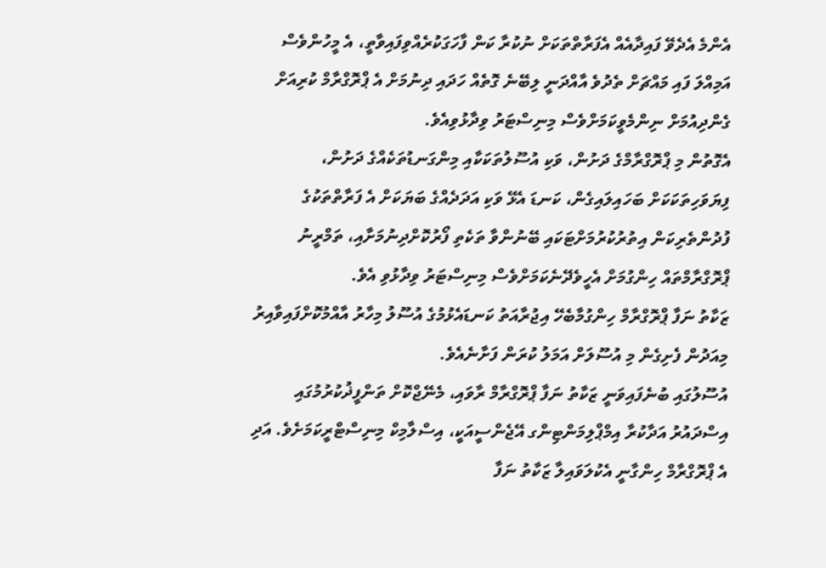އެންމެ އެދެވޭ ފައިދާއެއް އެފަރާތްތަކަށް ނުކުރާ ކަން ފާހަގަކުރެއްވިފައިވާތީ، އެ މީހުންވެސް އަމިއްލަ ފައި މައްޗަށް ތެދުވެ އާއްދަނީ ލިބޭނެ ގޮތެއް ހަދައި ދިނުމަށް އެ ޕްރޮގްރާމް ކުރިއަށް ގެންދިއުމަށް ނިންމެވީކަމަށްވެސް މިނިސްޓަރު ވިދާޅުވިއެވެ.
އެގޮތުން މި ޕްރޮގްރާމްގެ ދަށުން، ވަކި އުސޫލުތަކަކާއި މިންގަނޑުތަކެއްގެ ދަށުން، ފިޔަވަހިތަކަކަށް ބަހައިލައިގެން، ކަނޑަ އެޅޭ ވަކި އަދަދެއްގެ ބަޔަކަށް އެ ފަރާތްތަކުގެ ފުދުންތެރިކަން އިތުރުކުރުމަށްޓަކައި ބޭނުންވާ ތަކެތި ފޯރުކޮށްދިނުމަށާއި، ތަމްރީނު ޕްރޮގްރާމްތައް ހިންގުމަށް އެހީވެދޭނެކަމަށްވެސް މިނިސްޓަރު ވިދާޅުވި އެވެ.
ޒަކާތު ނަފާ ޕްރޮގްރާމް ހިންގުމާބެހޭ އިޖުރާއަތު ކަނޑައެޅުމުގެ އުސޫލު މިހާރު އާއްމުކޮށްފައިވާއިރު މިއަދުން ފެށިގެން މި އުސޫލަށް އަމަލު ކުރަން ފަށާނެއެވެ.
އުސޫލުގައި ބުނެފައިވަނީ ޒަކާތު ނަފާ ޕްރޮގްރާމް ރާވައި، މެނޭޖްކޮށް ތަންފީޛުކުރުމުގައި އިސްދައުރު އަދާކުރާ އިމްޕްލިމަންޓިންގ އޭޖެންސީއަކީ، އިސްލާމިކް މިނިސްޓްރީކަމަށެވެ. އަދި އެ ޕްރޮގްރާމް ހިންގާނީ އެކުލަވައިލާ ޒަކާތު ނަފާ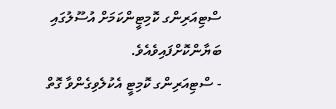ސްޓިއަރިންގ ކޮމިޓީންކަމަށް އުސޫލުގައި ބަޔާންކޮށްފައިވެއެވެ.
- ސްޓިއަރިންގ ކޮމިޓީ އެކުލެވިގެންވާ ގޮތް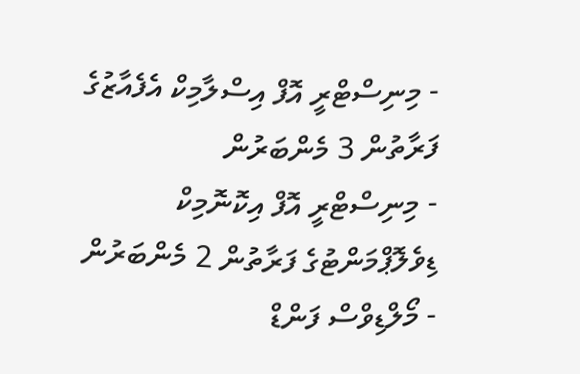- މިނިސްޓްރީ އޮފް އިސްލާމިކް އެފެއާޒުގެ ފަރާތުން 3 މެންބަރުން
- މިނިސްޓްރީ އޮފް އިކޮނޮމިކް ޑިވެލޮޕްމަންޓުގެ ފަރާތުން 2 މެންބަރުން
- މޯލްޑިވްސް ފަންޑް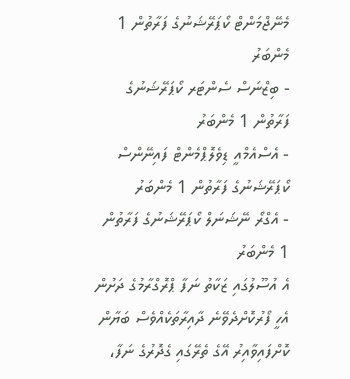މެނޭޖްމަންޓް ކޯޕަރޭޝަނުގެ ފަރާތުން 1 މެންބަރު
- ބިޒްނަސް ސެންޓަރ ކޯޕަރޭޝަނުގެ ފަރާތުން 1 މެންބަރު
- އެސްއެމްއީ ޑިވެލޮޕްމެންޓް ފައިނޭންސް ކޯޕަރޭޝަނުގެ ފަރާތުން 1 މެންބަރު
- އެގްރޯ ނޭޝަނަލް ކޯޕަރޭޝަނުގެ ފަރާތުން 1 މެންބަރު
އެ އުސޫލުގައި ޒަކާތު ނަފާ ޕްރޮގްރާމުގެ ދަށުން އެހީ ފޯރުކޮށްދެވޭނެ ދާއިރާތަކެއްވެސް ބަޔާން ކޮށްފައިވާއިރު އޭގެ ތެރޭގައި ގެދޮރުގެ ނަފާ،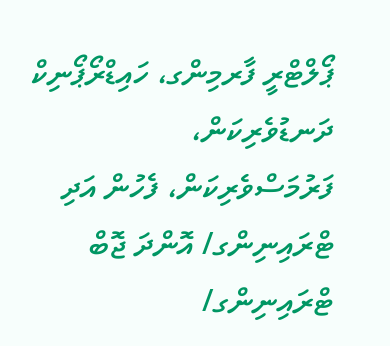ޕޯލްޓްރީ ފާރމިންގ، ހައިޑްރޯޕޯނިކް ދަނޑުވެރިކަން، ފަރުމަސްވެރިކަން، ފެހުން އަދި ޓްރައިނިންގ/ އޮންދަ ޖޮބް ޓްރައިނިންގ/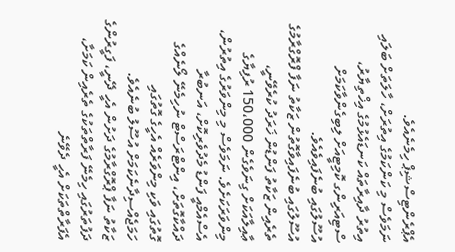އެޕްރެންޓިސްޝިޕް ހިމެނެއެވެ.
ނަމަވެސް މި ކަންކަމުގެ އިތުރަށް، ހާލަތަށް ބަލައި އިތުރު ދާއިރާތައް ކަނޑައެޅުމުގެ އިޚްތިޔާރު، ސްޓިއަރިންގ ކޮމިޓީއަށް ލިބިގެންވާކަމަށް އުސޫލުގައި ބުނެފައިވެއެވެ.
އުސޫލުގައި ބުނެފައިވާގޮތުން ޒަކާތު ނަފާ ފްރޮގްރާމުގެ ތެރެއިން ޒަކާތު ފަންޑުން ޚަރަދު ކުރެވޭނީ، ޢާއިލާއަކަށް ގިނަވެގެން 150،000 ރުފިޔާގެ މިންވަރަކަށެވެ. ނަމަވެސް މި މިންވަރުގެ އިތުރުން، އެސްއެމްއީ ފަންޑު މެދުވެރިކޮށް، އަނބުރާ ދައްކާގޮތަށް، އިންޓްރަސްޓް ނުހިމެނޭ ލޯނެއްގެ ގޮތުގައި ވަކި މިންވަރެއް އެހީގެ ގޮތުގައި ހަމަޖެއްސިދާނެކަމަށް އުސޫލު ބުނެއެވެ.
ޒަކާތު ނަފާ ޕްރޮގްރާމުގެ ދަށުން އެހީ ދޭނީ، ފަގީރުންގެ ދަފުތަރުގައި ހިމެނޭ ފަރާތްތަކުގެ ތެރެއިން ކަމަށާ، އެފަރާތްތަކަށް އެހީ ދެވޭނެ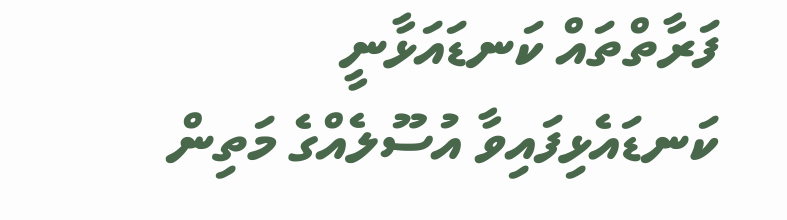ފަރާތްތައް ކަނޑައަޅާނީ ކަނޑައެޅިފައިވާ އުސޫލެއްގެ މަތިން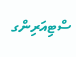ސްޓިއަރިންގ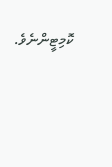ކޮމިޓީންނެވެ.